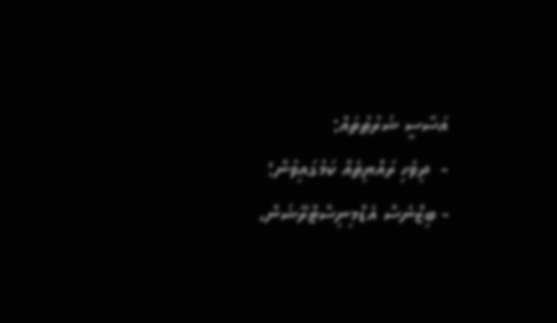އަސާސީ ޝަރުޠުތައް:
-  ދިވެހި ރައްޔިތެއް ކަމުގައިވުން؛
- ބިޒްނެސް އެޑްމިނިސްޓްރޭޝަން،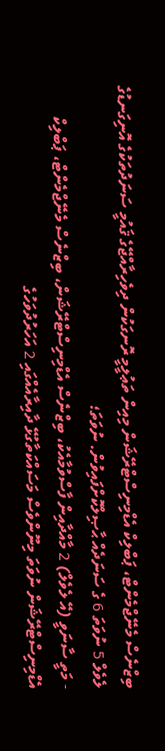ބިޒްނެސް މެނޭޖްމެންޓް، ޕަބްލިކް އެޑްމިނިސްޓްރޭޝަން މިއިން ތަޢުލީމީ ރޮނގަކުން ދިވެހިރާއްޖޭގެ ޤައުމީ ސަނަދުތަކުގެ އޮނިގަނޑުގެ ލެވެލް 5 ނުވަތަ 6 ގެ ސަނަދެއް ޙާޞިލްކޮށްފައިވުން. ނުވަތަ؛
- މަތީ ސާނަވީ (އޭ ލެވެލް) 2 މާއްދާއިން ފާސްވުމާއެކު، ބިޒްނެސް އެޑްމިނިސްޓްރޭޝަން، ބިޒްނެސް މެނޭޖްމެންޓް، ޕަބްލިކް އެޑްމިނިސްޓްރޭޝަން ނުވަތަ މިނޫންވެސް މަސައްކަތާގުޅޭ ދާއިރާއެއްގައި 2 އަހަރުދުވަހުގެ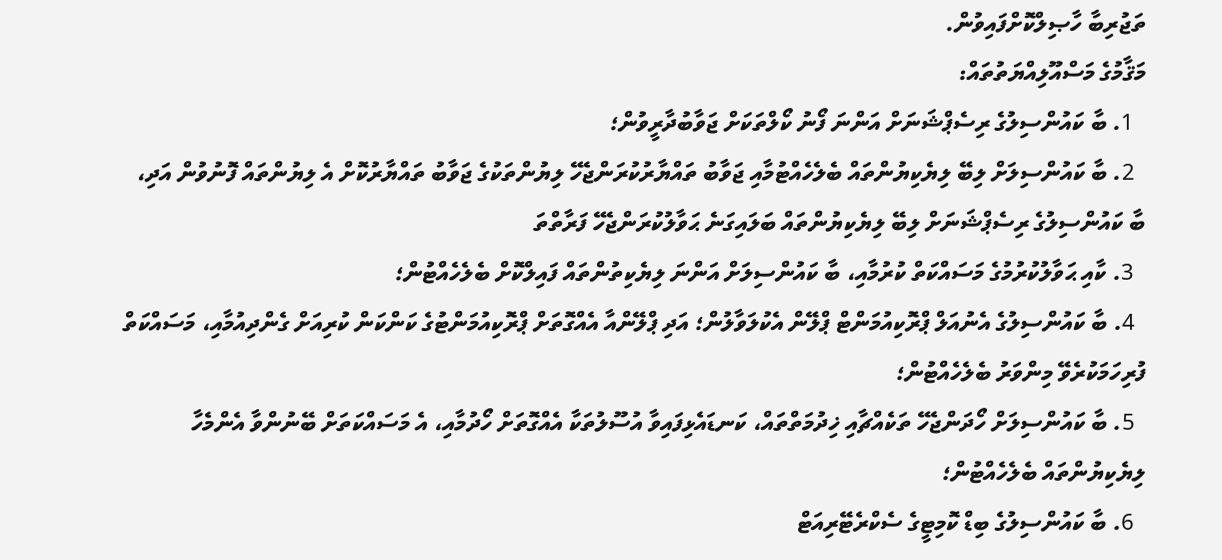ތަޖުރިބާ ހާޞިލްކޮށްފައިވުން.
މަޤާމުގެ މަސްއޫލިއްޔަތުތައް:
  1. ބާ ކައުންސިލުގެ ރިސެޕްޝަނަށް އަންނަ ފޯނު ކޯލްތަކަށް ޖަވާބުދާރީވުން؛
  2. ބާ ކައުންސިލަށް ލިބޭ ލިޔެކިޔުންތައް ބެލެހެއްޓުމާއި ޖަވާބު ތައްޔާރުކުރަންޖެހޭ ލިޔުންތަކުގެ ޖަވާބު ތައްޔާރުކޮށް އެ ލިޔުންތައް ފޮނުވުން އަދި، ބާ ކައުންސިލުގެ ރިސެޕްޝަނަށް ލިބޭ ލިޔެކިޔުންތައް ބަލައިގަނެ ޙަވާލުކުރަންޖެހޭ ފަރާތްތަ
  3. ކާއި ޙަވާލުކުރުމުގެ މަސައްކަތް ކުރުމާއި، ބާ ކައުންސިލަށް އަންނަ ލިޔެކިތުންތައް ފައިލްކޮށް ބެލެހެއްޓުން؛
  4. ބާ ކައުންސިލުގެ އެނުއަލް ޕްރޮކިއުމަންޓް ޕްލޭން އެކުލަވާލުން؛ އަދި ޕްލޭންއާ އެއްގޮތަށް ޕްރޮކިއުމަންޓުގެ ކަންކަން ކުރިއަށް ގެންދިއުމާއި، މަސައްކަތް ފުރިހަމަކުރެވޭ މިންވަރު ބެލެހެއްޓުން؛
  5. ބާ ކައުންސިލަށް ހޯދަންޖެހޭ ތަކެއްޗާއި ޚިދުމަތްތައް، ކަނޑައެޅިފައިވާ އުސޫލުތަކާ އެއްގޮތަށް ހޯދުމާއި، އެ މަސައްކަތަށް ބޭނުންވާ އެންމެހާ ލިޔެކިޔުންތައް ބެލެހެއްޓުން؛
  6. ބާ ކައުންސިލުގެ ބިޑް ކޮމިޓީގެ ސެކްރެޓޭރިއަޓް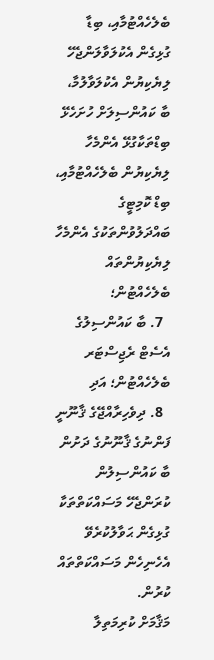ބެލެހެއްޓުމާއި، ބިޑާ ގުޅިގެން އެކުލަވާލަންޖެހޭ ލިޔެކިޔުން އެކުލަވާލުމާ، ބާ ކައުންސިލަށް ހުށަހެޅޭ ބިޑްތަކާގުޅޭ އެންމެހާ ލިޔެކިޔުން ބެލެހެއްޓުމާއި، ބިޑް ކޮމިޓީގެ ބައްދަލުވުންތަކުގެ އެންމެހާ ލިޔެކިޔުންތައް ބެލެހެއްޓުން؛
  7. ބާ ކައުންސިލުގެ އެސެޓް ރެޖިސްޓަރ ބެލެހެއްޓުން؛ އަދި
  8. ދިވެހިރާއްޖޭގެ ޤާނޫނީ ފަންނުގެ ޤާނޫނުގެ ދަށުން ބާ ކައުންސިލުން ކުރަންޖެހޭ މަސައްކަތްތަކާ ގުޅިގެން ޙަވާލުކުރެވޭ އެހެނިހެން މަސައްކަތްތައް ކުރުން.
މަޤާމަށް ކުރިމަތިލާ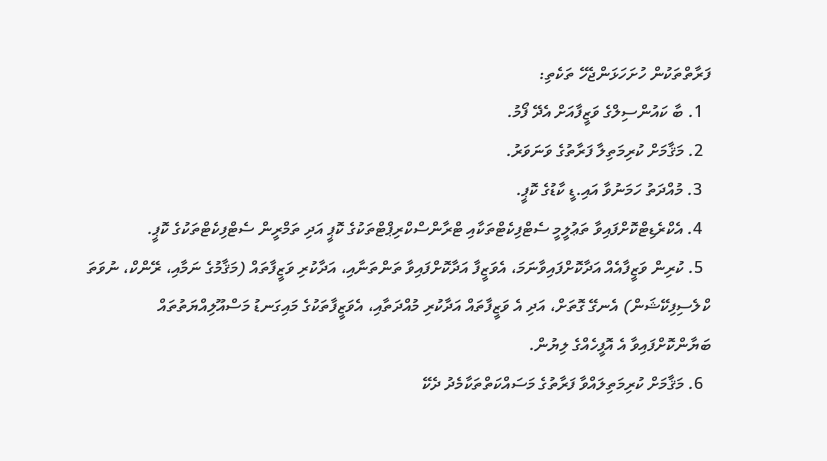ފަރާތްތަކުން ހުށަހަޅަންޖެހޭ ތަކެތި:
  1. ބާ ކައުންސިލްގެ ވަޒީފާއަށް އެދޭ ފޯމު.
  2. މަޤާމަށް ކުރިމަތިލާ ފަރާތުގެ ވަނަވަރު.
  3. މުއްދަތު ހަމަނުވާ އައި.ޑީ ކާޑުގެ ކޮޕީ.
  4. އެކްރެޑިޓްކޮށްފައިވާ ތަޢުލީމީ ސެޓްފިކެޓްތަކާއި ޓްރާންސްކްރިޕްޓްތަކުގެ ކޮޕީ އަދި ތަމްރީން ސެޓްފިކެޓްތަކުގެ ކޮޕީ.
  5. ކުރިން ވަޒީފާއެއް އަދާކޮށްފައިވާނަމަ، އެވަޒީފާ އަދާކޮށްފައިވާ ތަންތަނާއި، އަދާކުރި ވަޒީފާތައް (މަޤާމުގެ ނަމާއި، ރޭންކް، ނުވަތަ ކްލެސިފިކޭޝަން) އެނގޭ ގޮތަށް، އަދި އެ ވަޒީފާތައް އަދާކުރި މުއްދަތާއި، އެވަޒީފާތަކުގެ މައިގަނޑު މަސްއޫލިއްޔަތުތައް ބަޔާންކޮށްފައިވާ އެ އޮފީހެއްގެ ލިޔުން.
  6. މަޤާމަށް ކުރިމަތިލައްވާ ފަރާތުގެ މަސައްކަތްތަކާމެދު ދެކޭ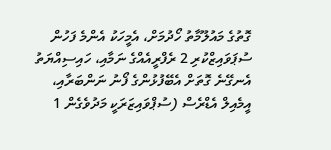ގޮތުގެ މައުލޫމާތު ހޯދުމަށް، އެމީހަކު އެންމެ ފަހުން ސުޕަވައިޒްކުރި 2 ރެފްރީއެއްގެ ނަމާއި، ހައިސިއްޔަތު އެނގޭނެ ގޮތަށް އެބޭފުޅުންގެ ފޯނު ނަންބަރާއި، އީމެއިލް އެޑްރެސް (ސުޕްވައިޒަރަކީ މަދުވެގެން 1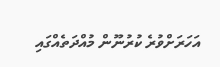އަހަރަށްވުރެ ކުރުނޫން މުއްދަތެއްގައި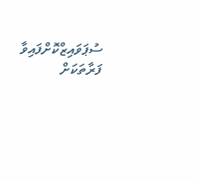ސުޕަވައިޒްކޮށްފައިވާ ފަރާތަކަށް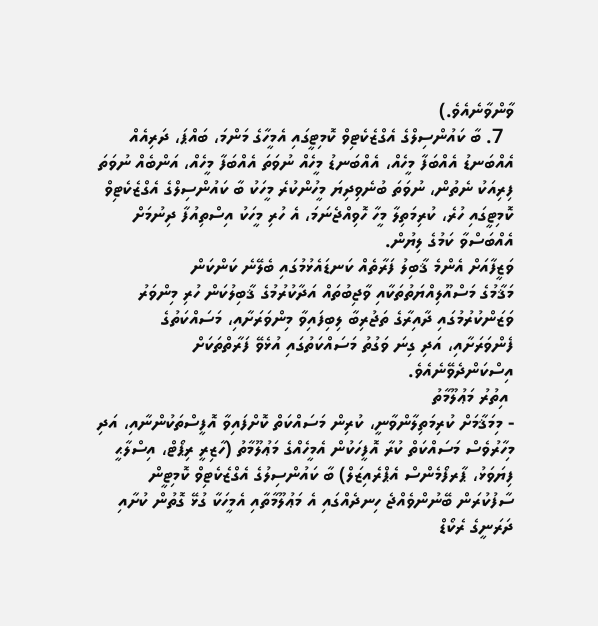ވާންވާނެއެވެ.)
  7. ބާ ކައުންސިލްގެ އެގްޒެކެޓިވް ކޮމިޓީގައި އެމީހާގެ މަންމަ، ބައްޕަ، ދަރިއެއް އެއްބަނޑު އެއްބަފާ މީހެއް، އެއްބަނޑު މީހެއް ނުވަތަ އެއްބަފާ މީހެއް، އަންބެއް ނުވަތަ ފިރިއަކު ނެތުން، ނުވަތަ ބުނެވިދިޔަ މީހުންކުރެ މީހަކު ބާ ކައުންސިލްގެ އެގްޒެކެޓިވް ކޮމިޓީގައި ހުރެ، ކުރިމަތިލާ މީހާ ހޮވިއްޖެނަމަ، އެ ހުރި މީހަކު އިސްތިއުފާ ދިނުމަށް އެއްބަސްވާ ކަމުގެ ލިޔުން.
ވަޒީފާއަށް އެންމެ ޤާބިލު ފަރާތެއް ކަނޑައެޅުމުގައި ބެލޭނެ ކަންކަން
މަޤާމުގެ މަސްއޫލިއްޔަތުތަކާއި ވާޖިބުތައް އަދާކުރުމުގެ ޤާބިލުކަން ހުރި މިންވަރު ވަޒަންކުރުމުގައި ދާއިރާގެ ތަޖުރިބާ ލިބިފައިވާ މިންވަރަށާއި، މަސައްކަތުގެ ފެންވަރަށާއި، އަދި ގިނަ ވަގުތު މަސައްކަތުގައި އުޅެވޭ ފަރާތްތަކަށް އިސްކަންދެވޭނެއެވެ.
 އިތުރު މަޢުލޫމާތު
- މިމަޤާމަށް ކުރިމަތިލާންވާނީ، ކުރިން މަސައްކަތް ކޮށްފައިވާ އޮފީސްތަކުންނާއި، އަދި މިހާރުވެސް މަސައްކަތް ކުރާ އޮފީހަކުން އެމީހެއްގެ މަޢުލޫމާތު (ހާޒިރީ ރިޕޯޓް، އިސްލާޙީ ފިޔަވަޅު، ޕާރފޯމެންސް އެޕްރެއިޒަލް) ބާ ކައުންސިލުގެ އެގްޒެކެޓިވް ކޮމިޓީން ސާފުކުރަން ބޭނުންވެއްޖެ ހިނދެއްގައި އެ މަޢުލޫމާތާއި އެމީހަކާ ގުޅޭ ގޮތުން ކުށާއި ދަރަނީގެ ރެކޯޑް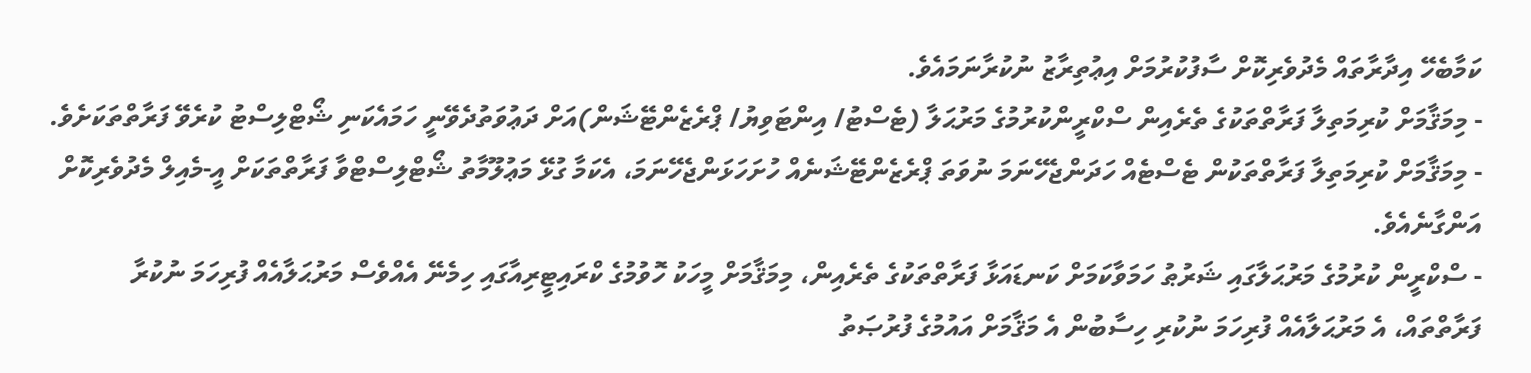ކަމާބެހޭ އިދާރާތައް މެދުވެރިކޮށް ސާފުކުރުމަށް އިޢުތިރާޒު ނުކުރާނަމައެވެ.
- މިމަޤާމަށް ކުރިމަތިލާ ފަރާތްތަކުގެ ތެރެއިން ސްކްރީންކުރުމުގެ މަރުޙަލާ (ޓެސްޓު/ އިންޓަވިޔު/ ޕްރެޒެންޓޭޝަން)އަށް ދަޢުވަތުދެވޭނީ ހަމައެކަނި ޝޯޓްލިސްޓު ކުރެވޭ ފަރާތްތަކަށެވެ.
- މިމަޤާމަށް ކުރިމަތިލާ ފަރާތްތަކުން ޓެސްޓެއް ހަދަންޖެހޭނަމަ ނުވަތަ ޕްރެޒެންޓޭޝަނެއް ހުށަހަޅަންޖެހޭނަމަ، އެކަމާ ގުޅޭ މަޢުލޫމާތު ޝޯޓްލިސްޓްވާ ފަރާތްތަކަށް އީ-މެއިލް މެދުވެރިކޮށް އަންގާނެއެވެ.
- ސްކްރީން ކުރުމުގެ މަރުޙަލާގައި ޝަރުޠު ހަމަވާކަމަށް ކަނޑައަޅާ ފަރާތްތަކުގެ ތެރެއިން، މިމަޤާމަށް މީހަކު ހޮވުމުގެ ކްރައިޓީރިއާގައި ހިމެނޭ އެއްވެސް މަރުޙަލާއެއް ފުރިހަމަ ނުކުރާ ފަރާތްތައް، އެ މަރުޙަލާއެއް ފުރިހަމަ ނުކުރި ހިސާބުން އެ މަޤާމަށް އައުމުގެ ފުރުޞަތު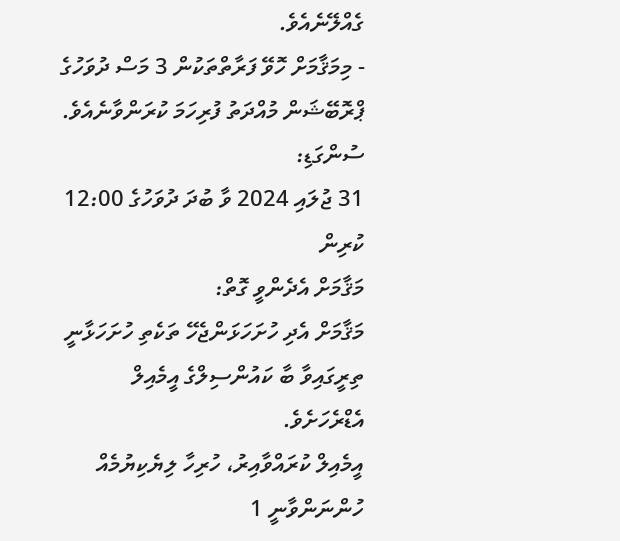ގެއްލޭނެއެވެ.
- މިމަޤާމަށް ހޮވޭ ފަރާތްތަކުން 3 މަސް ދުވަހުގެ ޕްރޮބޭޝަން މުއްދަތު ފުރިހަމަ ކުރަންވާނެއެވެ.
ސުންގަޑި:
31 ޖުލައި 2024 ވާ ބުދަ ދުވަހުގެ 12:00 ކުރިން
މަޤާމަށް އެދެންވީ ގޮތް:
މަޤާމަށް އެދި ހުށަހަޅަންޖެހޭ ތަކެތި ހުށަހަޅާނީ ތިރީގައިވާ ބާ ކައުންސިލްގެ އީމެއިލް އެޑްރެހަށެވެ.
އީމެއިލް ކުރައްވާއިރު، ހުރިހާ ލިޔެކިޔުމެއް ހުންނަންވާނީ 1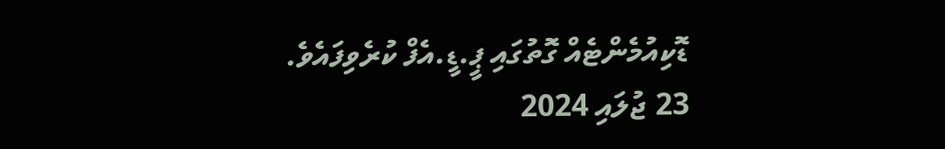ޑޮކިއުމެންޓެއް ގޮތުގައި ޕީ.ޑީ.އެފް ކުރެވިފައެވެ.
23 ޖުލައި 2024